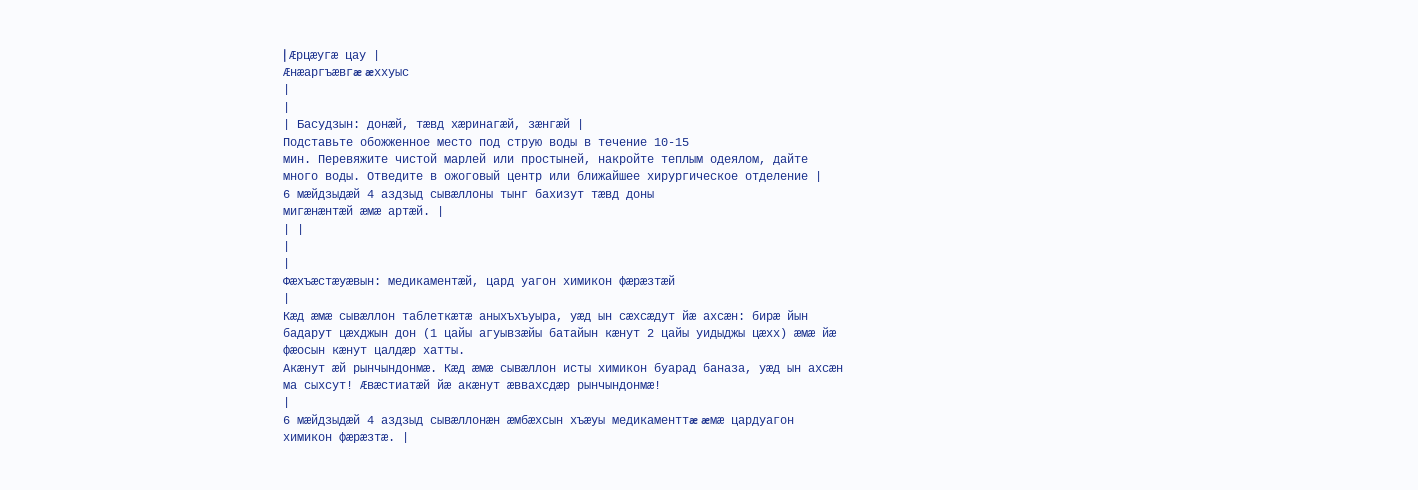| Æрцæугæ цау |
Æнæаргъæвгæ æххуыс
|
|
| Басудзын: донæй, тæвд хæринагæй, зæнгæй |
Подставьте обожженное место под струю воды в течение 10-15
мин. Перевяжите чистой марлей или простыней, накройте теплым одеялом, дайте
много воды. Отведите в ожоговый центр или ближайшее хирургическое отделение |
6 мæйдзыдæй 4 аздзыд сывæллоны тынг бахизут тæвд доны
мигæнæнтæй æмæ артæй. |
| |
|
|
Фæхъæстæуæвын: медикаментæй, цард уагон химикон фæрæзтæй
|
Кæд æмæ сывæллон таблеткæтæ аныхъхъуыра, уæд ын сæхсæдут йæ ахсæн: бирæ йын
бадарут цæхджын дон (1 цайы агуывзæйы батайын кæнут 2 цайы уидыджы цæхх) æмæ йæ
фæосын кæнут цалдæр хатты.
Акæнут æй рынчындонмæ. Кæд æмæ сывæллон исты химикон буарад баназа, уæд ын ахсæн
ма сыхсут! Æвæстиатæй йæ акæнут æввахсдæр рынчындонмæ!
|
6 мæйдзыдæй 4 аздзыд сывæллонæн æмбæхсын хъæуы медикаменттæ æмæ цардуагон
химикон фæрæзтæ. |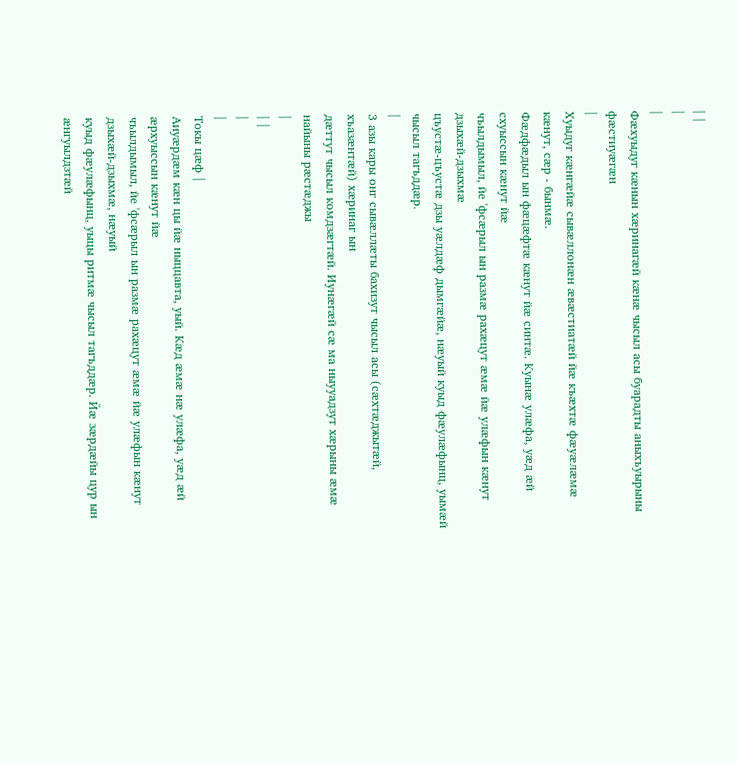| |
|
|
Фæхуыдуг кæнын хæринагæй кæнæ чысыл асы буарадты аныхъуырыны фæстиуæгæн
|
Хуыдуг кæнгæйæ сывæллонæн æвæстиатæй йæ къæхтæ фæуæлæмæ кæнут, сæр - бынмæ.
Фæдфæдыл ын фæцæфтæ кæнут йæ синтæ. Куынæ улæфа, уæд æй схуыссын кæнут йæ
чъылдымыл, йе 'фсæрыл ын размæ рахæцут æмæ йæ улæфын кæнут дзыхæй-дзыхмæ
цъустæ-цъустæ дзы уæлдæф дымгæйæ, нæуый куыд фæулæфынц, уымæй чысыл тагъддæр.
|
3 азы кары онг сывæллæты бахизут чысыл асы (сæхтæджытæй, хъазæнтæй) хæринаг ын
дæттут чысыл комдзæгтæй. Иунæгæй сæ ма ныууадзут хæрыны æмæ найыны рæстæджы
|
| |
|
|
Токы цæф |
Аиуæрдæм кæн цы йæ ныццавта, уый. Кæд æмæ нæ улæфа, уæд æй æрхуыссын кæнут йæ
чъылдымыл, йе 'фсæрыл ын размæ рахæцут æмæ йæ улæфын кæнут дзыхæй-дзыхмæ, нæуый
куыд фæулæфынц, уыцы ритмæ чысыл тагъддæр. Йæ зæрдæйы цур ын æнгуылдзтæй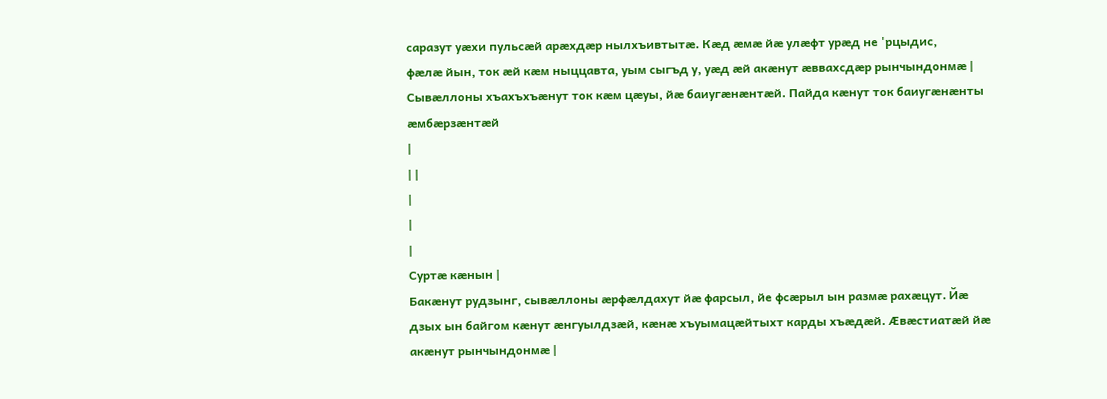саразут уæхи пульсæй арæхдæр нылхъивтытæ. Кæд æмæ йæ улæфт урæд не 'рцыдис,
фæлæ йын, ток æй кæм ныццавта, уым сыгъд у, уæд æй акæнут æввахсдæр рынчындонмæ |
Сывæллоны хъахъхъæнут ток кæм цæуы, йæ баиугæнæнтæй. Пайда кæнут ток баиугæнæнты
æмбæрзæнтæй
|
| |
|
|
|
Суртæ кæнын |
Бакæнут рудзынг, сывæллоны æрфæлдахут йæ фарсыл, йе фсæрыл ын размæ рахæцут. Йæ
дзых ын байгом кæнут æнгуылдзæй, кæнæ хъуымацæйтыхт карды хъæдæй. Æвæстиатæй йæ
акæнут рынчындонмæ |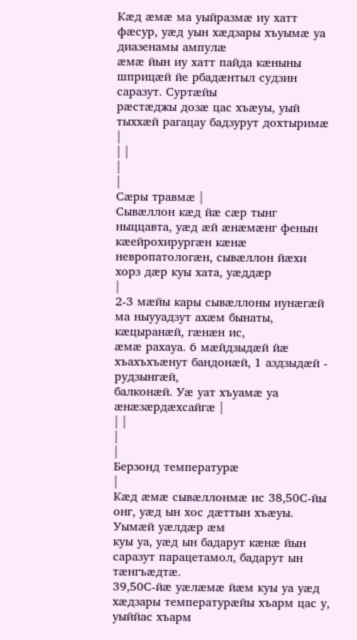Кæд æмæ ма уыйразмæ иу хатт фæсур, уæд уын хæдзары хъуымæ уа диазенамы ампулæ
æмæ йын иу хатт пайда кæныны шприцæй йе рбадæнтыл судзин саразут. Суртæйы
рæстæджы дозæ цас хъæуы, уый тыххæй рагацау бадзурут дохтыримæ
|
| |
|
|
Сæры травмæ |
Сывæллон кæд йæ сæр тынг ныццавта, уæд æй æнæмæнг фенын кæейрохирургæн кæнæ
невропатологæн, сывæллон йæхи хорз дæр куы хата, уæддæр
|
2-3 мæйы кары сывæллоны иунæгæй ма ныууадзут ахæм бынаты, кæцыранæй, гæнæн ис,
æмæ рахауа. 6 мæйдзыдæй йæ хъахъхъæнут бандонæй, 1 аздзыдæй - рудзынгæй,
балконæй. Уæ уат хъуамæ уа æнæзæрдæхсайгæ |
| |
|
|
Берзонд температурæ
|
Кæд æмæ сывæллонмæ ис 38,50С-йы онг, уæд ын хос дæттын хъæуы. Уымæй уæлдæр æм
куы уа, уæд ын бадарут кæнæ йын саразут парацетамол, бадарут ын тæнгъæдтæ.
39,50С-йæ уæлæмæ йæм куы уа уæд хæдзары температурæйы хъарм цас у, уыййас хъарм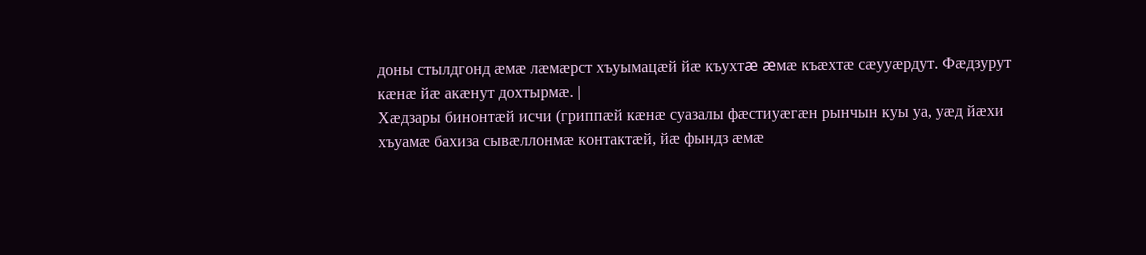доны стылдгонд æмæ лæмæрст хъуымацæй йæ къухтæ æмæ къæхтæ сæууæрдут. Фæдзурут
кæнæ йæ акæнут дохтырмæ. |
Хæдзары бинонтæй исчи (гриппæй кæнæ суазалы фæстиуæгæн рынчын куы уа, уæд йæхи
хъуамæ бахиза сывæллонмæ контактæй, йæ фындз æмæ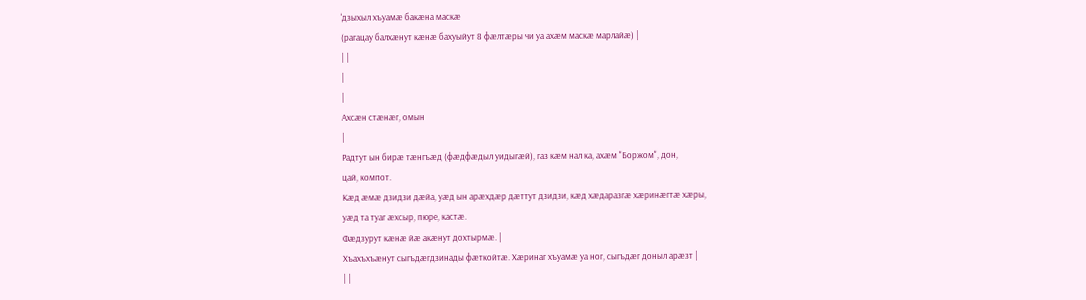'дзыхыл хъуамæ бакæна маскæ
(рагацау балхæнут кæнæ бахуыйут 8 фæлтæры чи уа ахæм маскæ марлайæ) |
| |
|
|
Ахсæн стæнæг, омын
|
Радтут ын бирæ тæнгъæд (фæдфæдыл уидыгæй), газ кæм нал ка, ахæм "Боржом", дон,
цай, компот.
Кæд æмæ дзидзи дæйа, уæд ын арæхдæр дæттут дзидзи, кæд хæдаразгæ хæринæгтæ хæры,
уæд та туаг æхсыр, пюре, кастæ.
Фæдзурут кæнæ йæ акæнут дохтырмæ. |
Хъахъхъæнут сыгъдæгдзинады фæткойтæ. Хæринаг хъуамæ уа ног, сыгъдæг доныл арæзт |
| |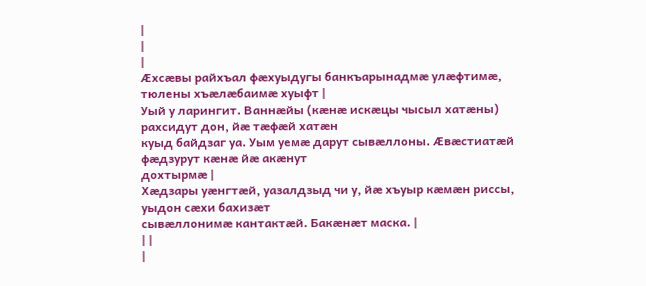|
|
|
Æхсæвы райхъал фæхуыдугы банкъарынадмæ улæфтимæ, тюлены хъæлæбаимæ хуыфт |
Уый у ларингит. Ваннæйы (кæнæ искæцы чысыл хатæны) рахсидут дон, йæ тæфæй хатæн
куыд байдзаг уа. Уым уемæ дарут сывæллоны. Æвæстиатæй фæдзурут кæнæ йæ акæнут
дохтырмæ |
Хæдзары уæнгтæй, уазалдзыд чи у, йæ хъуыр кæмæн риссы, уыдон сæхи бахизæт
сывæллонимæ кантактæй. Бакæнæт маска. |
| |
|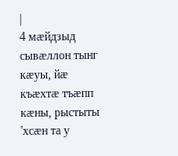|
4 мæйдзыд сывæллон тынг кæуы, йæ къæхтæ тъæпп кæны, рыстыты 'хсæн та у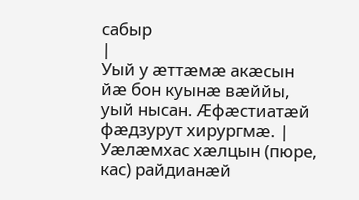сабыр
|
Уый у æттæмæ акæсын йæ бон куынæ вæййы, уый нысан. Æфæстиатæй фæдзурут хирургмæ. |
Уæлæмхас хæлцын (пюре, кас) райдианæй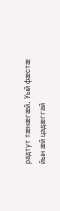радтут тæнæгæй. Уый фæстæ йын æй цадæггай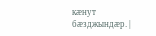кæнут бæзджындæр. |